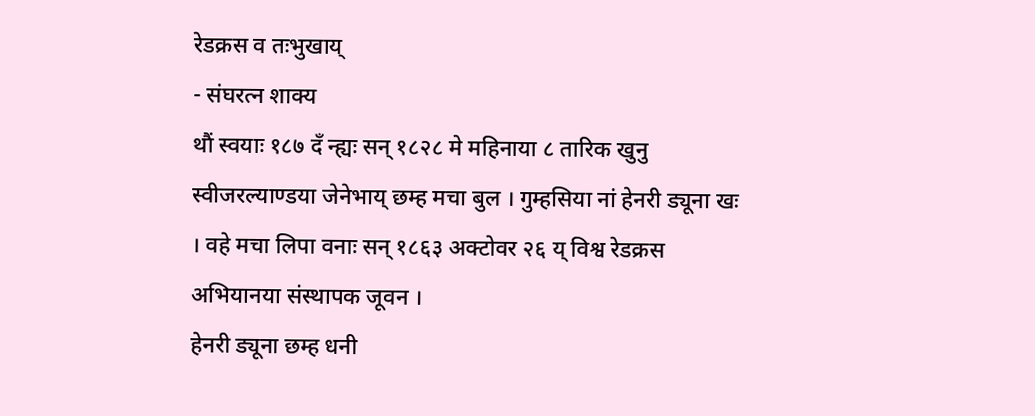रेडक्रस व तःभुखाय्
- संघरत्न शाक्य
थौं स्वयाः १८७ दँ न्ह्यः सन् १८२८ मे महिनाया ८ तारिक खुनु स्वीजरल्याण्डया जेनेभाय् छम्ह मचा बुल । गुम्हसिया नां हेनरी ड्यूना खः । वहे मचा लिपा वनाः सन् १८६३ अक्टोवर २६ य् विश्व रेडक्रस अभियानया संस्थापक जूवन ।
हेनरी ड्यूना छम्ह धनी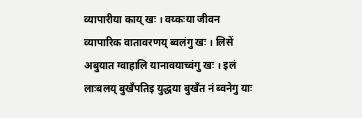व्यापारीया काय् खः । वय्कःया जीवन व्यापारिक वातावरणय् ब्वलंगु खः । लिसें अबुयात ग्वाहालि यानावयाच्वंगु खः । इलं लाःबलय् बुखँपतिइ युद्धया बुखँत नं ब्वनेगु याः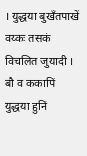। युद्धया बुखँतपाखें वय्कः तसकं विचलित जुयादी । बौ व ककापिं युद्धया हुनिं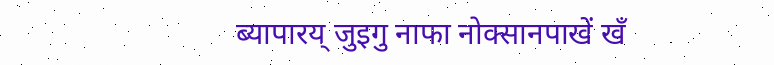ब्यापारय् जुइगु नाफा नोक्सानपाखें खँ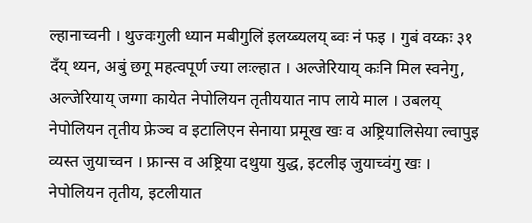ल्हानाच्वनी । थुज्वःगुली ध्यान मबीगुलिं इलय्ब्यलय् ब्वः नं फइ । गुबं वय्कः ३१ दँय् थ्यन, अबुं छगू महत्वपूर्ण ज्या लःल्हात । अल्जेरियाय् कःनि मिल स्वनेगु, अल्जेरियाय् जग्गा कायेत नेपोलियन तृतीययात नाप लाये माल । उबलय् नेपोलियन तृतीय फ्रेञ्च व इटालिएन सेनाया प्रमूख खः व अष्ट्रियालिसेया ल्वापुइ व्यस्त जुयाच्वन । फ्रान्स व अष्ट्रिया दथुया युद्ध, इटलीइ जुयाच्वंगु खः । नेपोलियन तृतीय, इटलीयात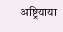अष्ट्रियाया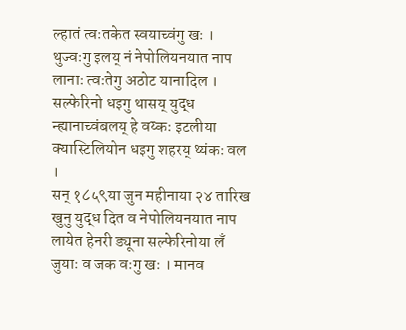ल्हातं त्वःतकेत स्वयाच्वंगु खः । थुज्वःगु इलय् नं नेपोलियनयात नाप लानाः त्वःतेगु अठोट यानादिल । सल्फेरिनो धइगु थासय् युद्ध न्ह्यानाच्वंबलय् हे वय्कः इटलीया क्यास्टिलियोन धइगु शहरय् थ्यंकः वल ।
सन् १८५९या जुन महीनाया २४ तारिख खुनु युद्ध दित व नेपोलियनयात नाप लायेत हेनरी ड्यूना सल्फेरिनोया लँ जुयाः व जक वःगु खः । मानव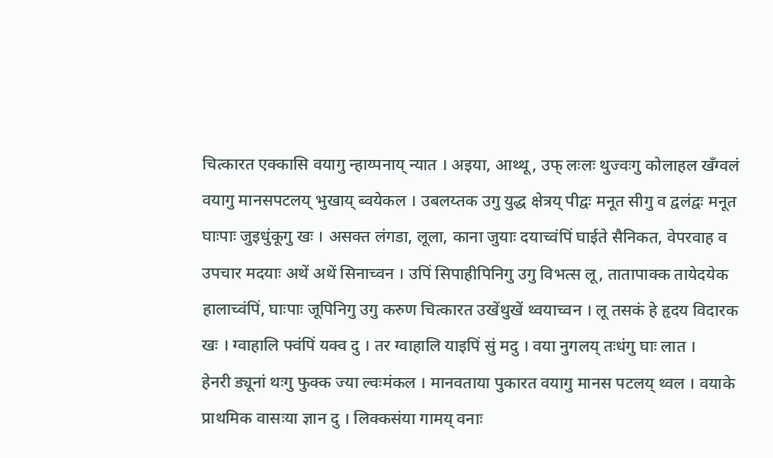चित्कारत एक्कासि वयागु न्हाय्पनाय् न्यात । अइया, आथ्थू, उफ् लःलः थुज्वःगु कोलाहल खँग्वलं वयागु मानसपटलय् भुखाय् ब्वयेकल । उबलय्तक उगु युद्ध क्षेत्रय् पीद्वः मनूत सीगु व द्वलंद्वः मनूत घाःपाः जुइधुंकूगु खः । असक्त लंगडा, लूला, काना जुयाः दयाच्वंपिं घाईते सैनिकत, वेपरवाह व उपचार मदयाः अथें अथें सिनाच्वन । उपिं सिपाहीपिनिगु उगु विभत्स लू, तातापाक्क तायेदयेक हालाच्वंपिं, घाःपाः जूपिनिगु उगु करुण चित्कारत उखेंथुखें थ्वयाच्वन । लू तसकं हे हृदय विदारक खः । ग्वाहालि फ्वंपिं यक्व दु । तर ग्वाहालि याइपिं सुं मदु । वया नुगलय् तःधंगु घाः लात ।
हेनरी ड्यूनां थःगु फुक्क ज्या ल्वःमंकल । मानवताया पुकारत वयागु मानस पटलय् थ्वल । वयाके प्राथमिक वासःया ज्ञान दु । लिक्कसंया गामय् वनाः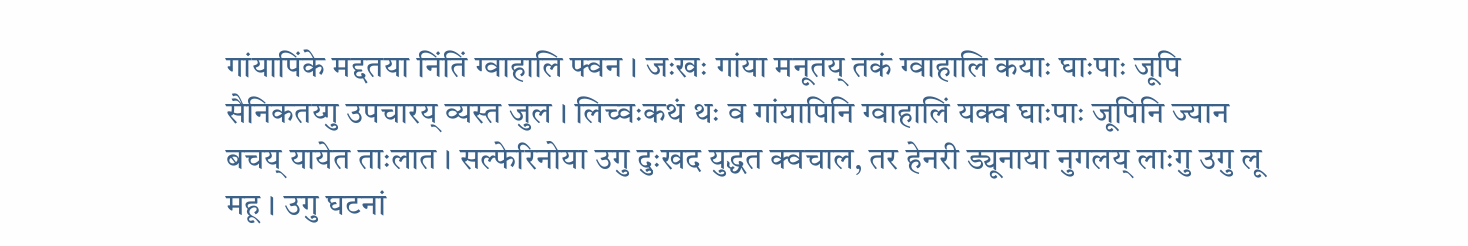गांयापिंके मद्दतया निंतिं ग्वाहालि फ्वन । जःखः गांया मनूतय् तकं ग्वाहालि कयाः घाःपाः जूपि सैनिकतय्गु उपचारय् व्यस्त जुल । लिच्वःकथं थः व गांयापिनि ग्वाहालिं यक्व घाःपाः जूपिनि ज्यान बचय् यायेत ताःलात । सल्फेरिनोया उगु दुःखद युद्धत क्वचाल, तर हेनरी ड्यूनाया नुगलय् लाःगु उगु लू महू । उगु घटनां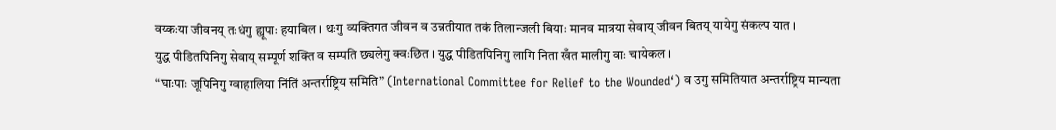वय्कःया जीवनय् तःधंगु ह्यूपाः हयाबिल । थःगु व्यक्तिगत जीवन व उन्नतीयात तकं तिलान्जली बियाः मानव मात्रया सेवाय् जीवन बितय् यायेगु संकल्प यात ।
युद्ध पीडितपिनिगु सेवाय् सम्पूर्ण शक्ति व सम्पति छ्यलेगु क्वःछित । युद्ध पीडितपिनिगु लागि निता खँत मालीगु वाः चायेकल ।
“घाःपाः जूपिनिगु ग्वाहालिया निंतिं अन्तर्राष्ट्रिय समिति” (International Committee for Relief to the Wounded‘) व उगु समितियात अन्तर्राष्ट्रिय मान्यता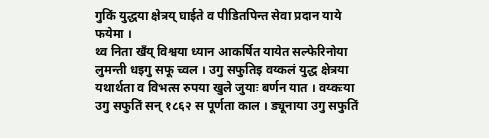गुकिं युद्धया क्षेत्रय् घाईते व पीडितपिन्त सेवा प्रदान याये फयेमा ।
थ्व निता खँय् विश्वया ध्यान आकर्षित यायेत सल्फेरिनोया लुमन्ती धइगु सफू च्वल । उगु सफुतिइ वय्कलं युद्ध क्षेत्रया यथार्थता व विभत्स रुपया खुले जुयाः बर्णन यात । वय्कःया उगु सफुतिं सन् १८६२ स पूर्णता काल । ड्यूनाया उगु सफुतिं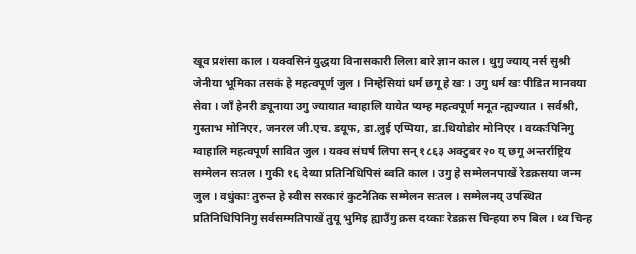खूव प्रशंसा काल । यक्वसिनं युद्धया विनासकारी लिला बारे ज्ञान काल । थुगु ज्याय् नर्स सुश्री जेनीया भूमिका तसकं हे महत्वपूर्ण जुल । निम्हेसियां धर्म छगू हे खः । उगु धर्म खः पीडित मानवया सेवा । जाँ हेनरी ड्यूनाया उगु ज्यायात ग्वाहालि यायेत प्यम्ह महत्वपूर्ण मनूत न्ह्यज्यात । सर्वश्री, गुस्ताभ मोनिएर, जनरल जी.एच. डयूफ, डा.लुई एप्पिया, डा.थियोडोर मोनिएर । वय्कःपिनिगु ग्वाहालि महत्वपूर्ण सावित जुल । यक्व संघर्ष लिपा सन् १८६३ अक्टुबर २० य् छगू अन्तर्राष्ट्रिय सम्मेलन सःतल । गुकी १६ देय्या प्रतिनिधिपिसं ब्वति काल । उगु हे सम्मेलनपाखें रेडक्रसया जन्म जुल । वधुंकाः तुरुन्त हे स्वीस सरकारं कुटनैतिक सम्मेलन सःतल । सम्मेलनय् उपस्थित प्रतिनिधिपिनिगु सर्वसम्मतिपाखें तुयू भुमिइ ह्याउँगु क्रस दय्काः रेडक्रस चिन्हया रुप बिल । थ्व चिन्ह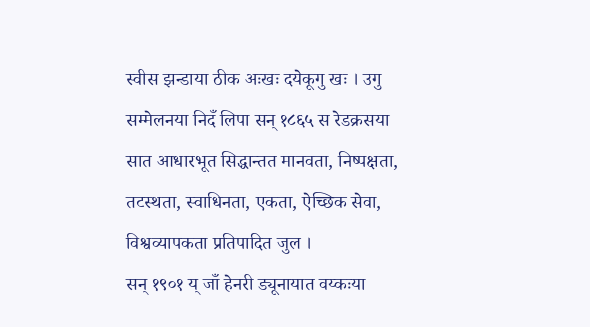स्वीस झन्डाया ठीक अःखः दयेकूगु खः । उगु सम्मेलनया निदँ लिपा सन् १८६५ स रेडक्रसया सात आधारभूत सिद्धान्तत मानवता, निष्पक्षता, तटस्थता, स्वाधिनता, एकता, ऐच्छिक सेवा, विश्वव्यापकता प्रतिपादित जुल ।
सन् १९०१ य् जाँ हेनरी ड्यूनायात वय्कःया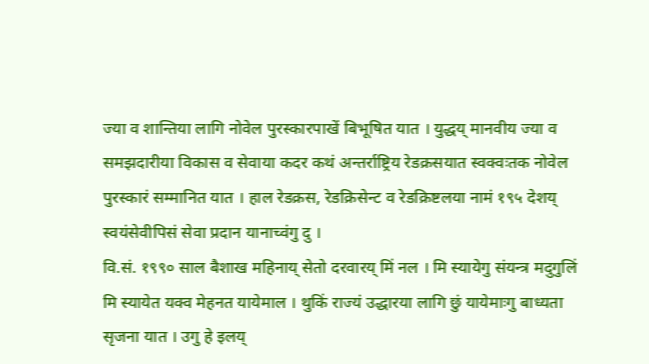ज्या व शान्तिया लागि नोवेल पुरस्कारपाखें बिभूषित यात । युद्धय् मानवीय ज्या व समझदारीया विकास व सेवाया कदर कथं अन्तर्राष्ट्रिय रेडक्रसयात स्वक्वःतक नोवेल पुरस्कारं सम्मानित यात । हाल रेडक्रस, रेडक्रिसेन्ट व रेडक्रिष्टलया नामं १९५ देशय् स्वयंसेवीपिसं सेवा प्रदान यानाच्वंगु दु ।
वि.सं. १९९० साल बैशाख महिनाय् सेतो दरवारय् मिं नल । मि स्यायेगु संयन्त्र मदुगुलिं मि स्यायेत यक्व मेहनत यायेमाल । थुकिं राज्यं उद्धारया लागि छुं यायेमाःगु बाध्यता सृजना यात । उगु हे इलय्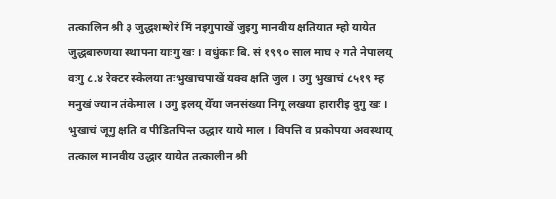तत्कालिन श्री ३ जुद्धशम्शेरं मिं नइगुपाखें जुइगु मानवीय क्षतियात म्हो यायेत जुद्धबारुणया स्थापना याःगु खः । वधुंकाः बि. सं १९९० साल माघ २ गते नेपालय् वःगु ८.४ रेक्टर स्केलया तःभुखाचपाखें यक्व क्षति जुल । उगु भुखाचं ८५१९ म्ह मनुखं ज्यान तंकेमाल । उगु इलय् येँया जनसंख्या निगू लखया हारारीइ दुगु खः । भुखाचं जूगु क्षति व पीडितपिन्त उद्धार याये माल । विपत्ति व प्रकोपया अवस्थाय् तत्काल मानवीय उद्धार यायेत तत्कालीन श्री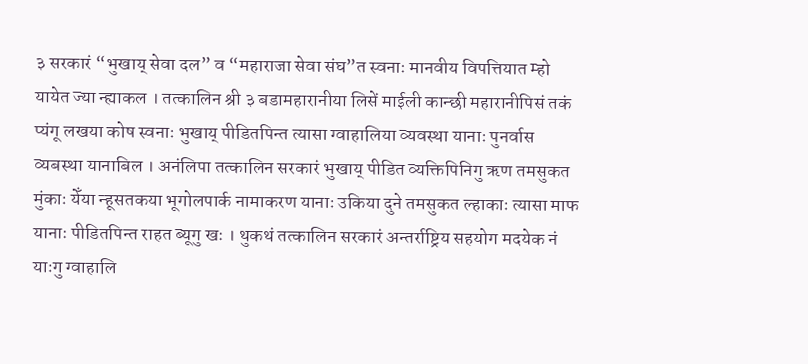३ सरकारं “भुखाय् सेवा दल” व “महाराजा सेवा संघ”त स्वनाः मानवीय विपत्तियात म्हो यायेत ज्या न्ह्याकल । तत्कालिन श्री ३ बडामहारानीया लिसें माईली कान्छी महारानीपिसं तकं प्यंगू लखया कोष स्वनाः भुखाय् पीडितपिन्त त्यासा ग्वाहालिया व्यवस्था यानाः पुनर्वास व्यबस्था यानाबिल । अनंलिपा तत्कालिन सरकारं भुखाय् पीडित व्यक्तिपिनिगु ऋण तमसुकत मुंकाः येँया न्हूसतकया भूगोलपार्क नामाकरण यानाः उकिया दुने तमसुकत ल्हाकाः त्यासा माफ यानाः पीडितपिन्त राहत ब्यूगु खः । थुकथं तत्कालिन सरकारं अन्तर्राष्ट्रिय सहयोग मदयेक नं याःगु ग्वाहालि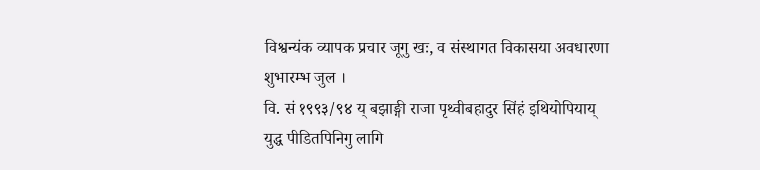विश्वन्यंक व्यापक प्रचार जूगु खः, व संस्थागत विकासया अवधारणा शुभारम्भ जुल ।
वि. सं १९९३/९४ य् बझाङ्गी राजा पृथ्वीबहादुर सिंहं इथियोपियाय् युद्ध पीडितपिनिगु लागि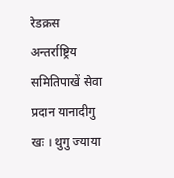रेडक्रस अन्तर्राष्ट्रिय समितिपाखें सेवा प्रदान यानादीगु खः । थुगु ज्याया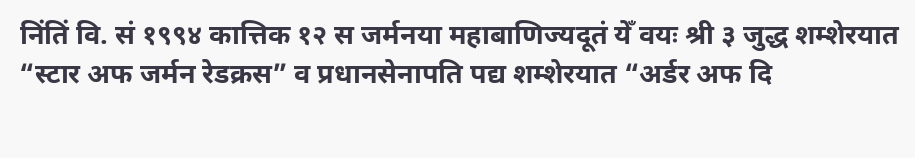निंतिं वि. सं १९९४ कात्तिक १२ स जर्मनया महाबाणिज्यदूतं येँ वयः श्री ३ जुद्ध शम्शेरयात “स्टार अफ जर्मन रेडक्रस” व प्रधानसेनापति पद्य शम्शेरयात “अर्डर अफ दि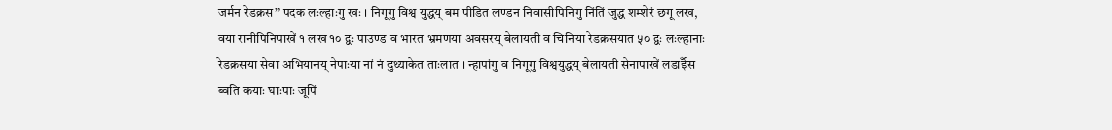जर्मन रेडक्रस” पदक लःल्हाःगु खः । निगूगु विश्व युद्धय् बम पीडित लण्डन निवासीपिनिगु निंतिं जुद्ध शम्शेरं छगू लख, वया रानीपिनिपाखें १ लख १० द्वः पाउण्ड व भारत भ्रमणया अवसरय् बेलायती व चिनिया रेडक्रसयात ५० द्वः लःल्हानाः रेडक्रसया सेवा अभियानय् नेपाःया नां नं दुथ्याकेत ताःलात । न्हापांगु व निगूगु विश्वयुद्धय् बेलायती सेनापाखें लडाईँस ब्वति कयाः घाःपाः जूपिं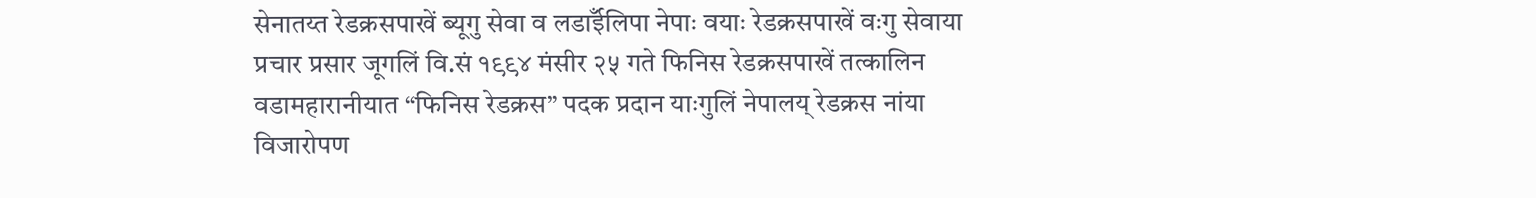सेनातय्त रेडक्रसपाखें ब्यूगु सेवा व लडाईँलिपा नेपाः वयाः रेडक्रसपाखें वःगु सेवाया प्रचार प्रसार जूगलिं वि.सं १९९४ मंसीर २५ गते फिनिस रेडक्रसपाखें तत्कालिन वडामहारानीयात “फिनिस रेडक्रस” पदक प्रदान याःगुलिं नेपालय् रेडक्रस नांया विजारोपण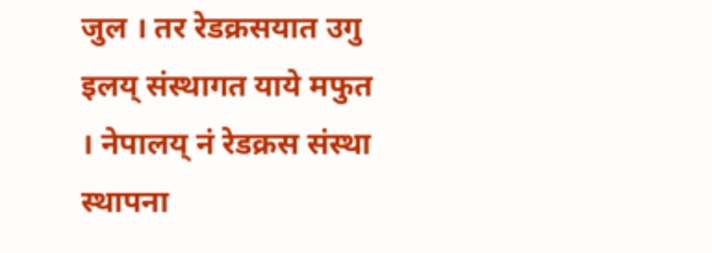जुल । तर रेडक्रसयात उगु इलय् संस्थागत याये मफुत । नेपालय् नं रेडक्रस संस्था स्थापना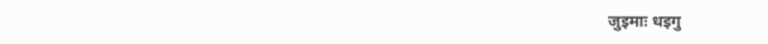जुइमाः धइगु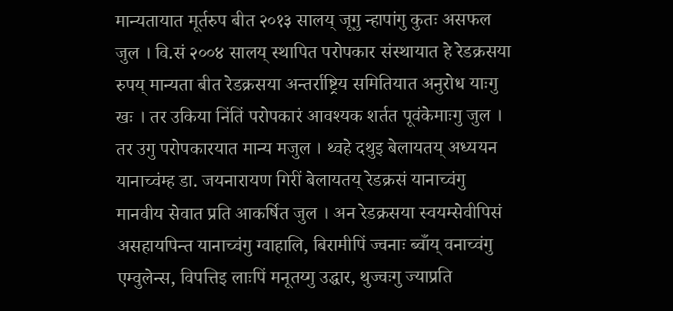मान्यतायात मूर्तरुप बीत २०१३ सालय् जूगु न्हापांगु कुतः असफल जुल । वि.सं २००४ सालय् स्थापित परोपकार संस्थायात हे रेडक्रसया रुपय् मान्यता बीत रेडक्रसया अन्तर्राष्ट्रिय समितियात अनुरोध याःगु खः । तर उकिया निंतिं परोपकारं आवश्यक शर्तत पूवंकेमाःगु जुल । तर उगु परोपकारयात मान्य मजुल । थ्वहे दथुइ बेलायतय् अध्ययन यानाच्वंम्ह डा. जयनारायण गिरीं बेलायतय् रेडक्रसं यानाच्वंगु मानवीय सेवात प्रति आकर्षित जुल । अन रेडक्रसया स्वयम्सेवीपिसं असहायपिन्त यानाच्वंगु ग्वाहालि, बिरामीपिं ज्वनाः ब्वाँय् वनाच्वंगु एम्वुलेन्स, विपत्तिइ लाःपिं मनूतय्गु उद्धार, थुज्वःगु ज्याप्रति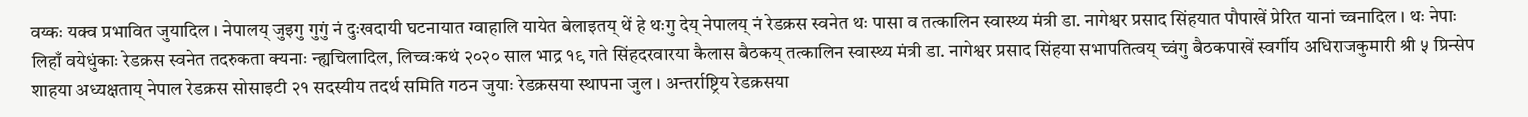वय्कः यक्व प्रभावित जुयादिल । नेपालय् जुइगु गुगुं नं दुःखदायी घटनायात ग्वाहालि यायेत बेलाइतय् थें हे थःगु देय् नेपालय् नं रेडक्रस स्वनेत थः पासा व तत्कालिन स्वास्थ्य मंत्री डा. नागेश्वर प्रसाद सिंहयात पौपाखें प्रेरित यानां च्वनादिल । थः नेपाः लिहाँ वयेधुंकाः रेडक्रस स्वनेत तदरुकता क्यनाः न्ह्यचिलादिल, लिच्वःकथं २०२० साल भाद्र १९ गते सिंहदरवारया कैलास बैठकय् तत्कालिन स्वास्थ्य मंत्री डा. नागेश्वर प्रसाद सिंहया सभापतित्वय् च्वंगु बैठकपाखें स्वर्गीय अधिराजकुमारी श्री ५ प्रिन्सेप शाहया अध्यक्षताय् नेपाल रेडक्रस सोसाइटी २१ सदस्यीय तदर्थ समिति गठन जुयाः रेडक्रसया स्थापना जुल । अन्तर्राष्ट्रिय रेडक्रसया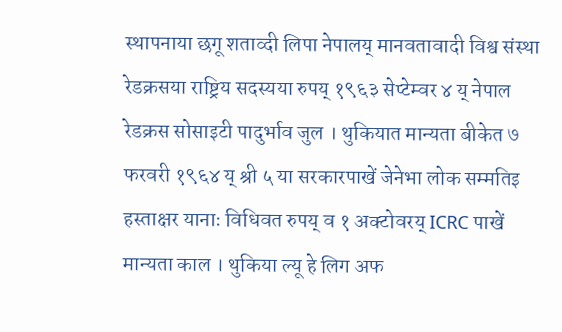स्थापनाया छगू शताव्दी लिपा नेपालय् मानवतावादी विश्व संस्था रेडक्रसया राष्ट्रिय सदस्यया रुपय् १९६३ सेप्टेम्वर ४ य् नेपाल रेडक्रस सोसाइटी पादुर्भाव जुल । थुकियात मान्यता बीकेत ७ फरवरी १९६४ य् श्री ५ या सरकारपाखें जेनेभा लोक सम्मतिइ हस्ताक्षर यानाः विधिवत रुपय् व १ अक्टोवरय् ICRC पाखें मान्यता काल । थुकिया ल्यू हे लिग अफ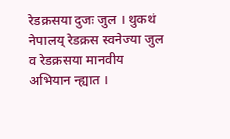रेडक्रसया दुजः जुल । थुकथं नेपालय् रेडक्रस स्वनेज्या जुल व रेडक्रसया मानवीय अभियान न्ह्यात ।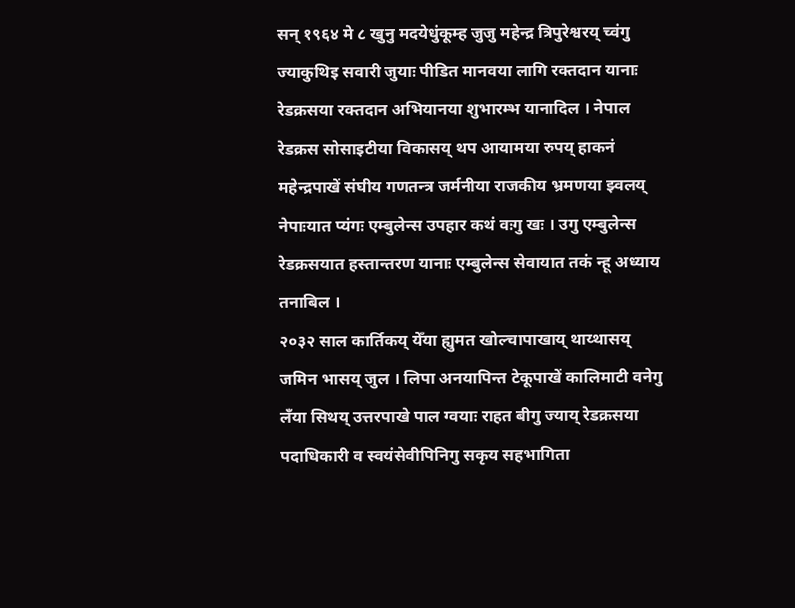सन् १९६४ मे ८ खुनु मदयेधुंकूम्ह जुजु महेन्द्र त्रिपुरेश्वरय् च्वंगु ज्याकुथिइ सवारी जुयाः पीडित मानवया लागि रक्तदान यानाः रेडक्रसया रक्तदान अभियानया शुभारम्भ यानादिल । नेपाल रेडक्रस सोसाइटीया विकासय् थप आयामया रुपय् हाकनं महेन्द्रपाखें संघीय गणतन्त्र जर्मनीया राजकीय भ्रमणया झ्वलय् नेपाःयात प्यंगः एम्बुलेन्स उपहार कथं वःगु खः । उगु एम्बुलेन्स रेडक्रसयात हस्तान्तरण यानाः एम्बुलेन्स सेवायात तकं न्हू अध्याय तनाबिल ।
२०३२ साल कार्तिकय् येँया ह्युमत खोल्चापाखाय् थाय्थासय् जमिन भासय् जुल । लिपा अनयापिन्त टेकूपाखें कालिमाटी वनेगु लँया सिथय् उत्तरपाखे पाल ग्वयाः राहत बीगु ज्याय् रेडक्रसया पदाधिकारी व स्वयंसेवीपिनिगु सकृय सहभागिता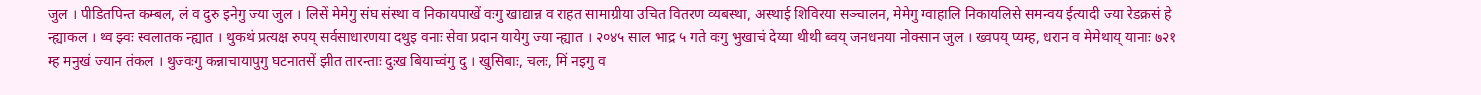जुल । पीडितपिन्त कम्बल, लं व दुरु इनेगु ज्या जुल । लिसें मेमेगु संघ संस्था व निकायपाखें वःगु खाद्यान्न व राहत सामाग्रीया उचित वितरण व्यबस्था, अस्थाई शिविरया सञ्चालन, मेमेगु ग्वाहालि निकायलिसे समन्वय ईत्यादी ज्या रेडक्रसं हे न्ह्याकल । थ्व झ्वः स्वलातक न्ह्यात । थुकथं प्रत्यक्ष रुपय् सर्वसाधारणया दथुइ वनाः सेवा प्रदान यायेगु ज्या न्ह्यात । २०४५ साल भाद्र ५ गते वःगु भुखाचं देय्या थीथी ब्वय् जनधनया नोक्सान जुल । ख्वपय् प्यम्ह, धरान व मेमेथाय् यानाः ७२१ म्ह मनुखं ज्यान तंकल । थुज्वःगु कन्नाचायापुगु घटनातसें झीत तारन्ताः दुःख बियाच्वंगु दु । खुसिबाः, चलः, मिं नइगु व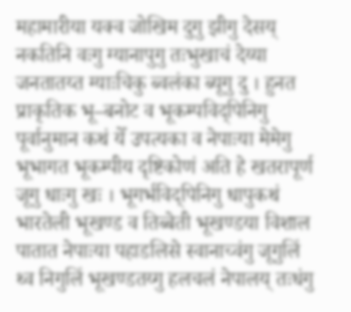महामारीया यक्व जोखिम दुगु झीगु देसय् नकतिनि वःगु ग्यानापुगु तःभुखाचं देय्या जनतातय्त ग्याःचिकु ब्वलंका ब्यूगु दु । हुनत प्राकृतिक भू–बनोट व भूकम्पविद्पिनिगु पूर्वानुमान कथं येँ उपत्यका व नेपाःया मेमेगु भूभागत भूकम्पीय दृष्टिकोणं अति हे खतरापूर्ण जूगु धाःगु खः । भूगर्भविद्पिनिगु धापुकथं भारतेली भूखण्ड व तिब्बेती भूखण्डया विशाल पातात नेपाःया पहाडलिसे स्वानाच्वंगु जूगुलिं थ्व निगुलिं भूखण्डतय्गु हलचलं नेपालय् तःधंगु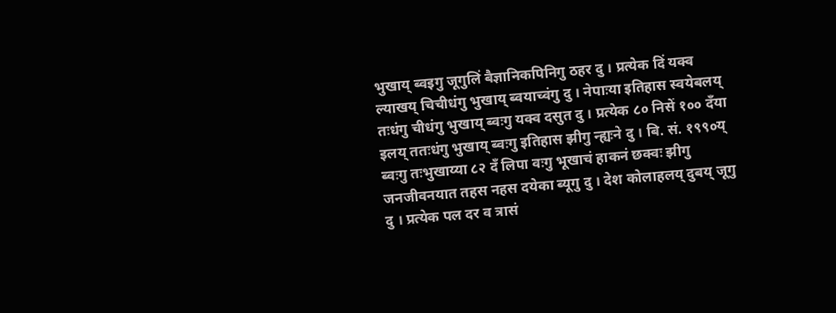भुखाय् ब्वइगु जूगुलिं बैज्ञानिकपिनिगु ठहर दु । प्रत्येक दिं यक्व ल्याखय् चिचीधंगु भुखाय् ब्वयाच्वंगु दु । नेपाःया इतिहास स्वयेबलय् तःधंगु चीधंगु भुखाय् ब्वःगु यक्व दसुत दु । प्रत्येक ८० निसें १०० दँया इलय् ततःधंगु भुखाय् ब्वःगु इतिहास झीगु न्ह्यःने दु । बि. सं. १९९०य् ब्वःगु तःभुखाय्या ८२ दँ लिपा वःगु भूखाचं हाकनं छक्वः झीगु जनजीवनयात तहस नहस दयेका ब्यूगु दु । देश कोलाहलय् दुबय् जूगु दु । प्रत्येक पल दर व त्रासं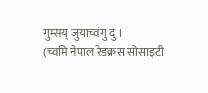गुम्सय् जुयाच्वंगु दु ।
(च्वमि नेपाल रेडक्रस सोसाइटी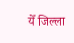येँ जिल्ला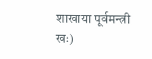शाखाया पूर्वमन्त्री खः)